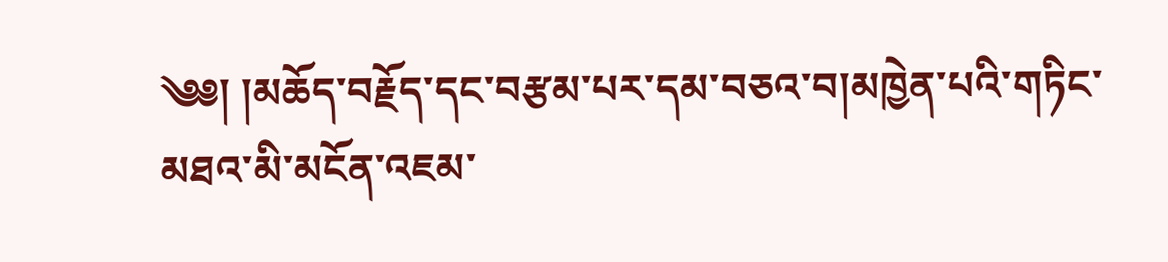༄༅། །མཆོད་བརྗོད་དང་བརྩམ་པར་དམ་བཅའ་བ།མཁྱེན་པའི་གཏིང་མཐའ་མི་མངོན་འཇམ་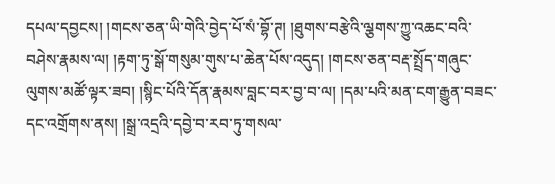དཔལ་དབྱངས། །གངས་ཅན་ཡི་གེའི་བྱེད་པོ་སཾ་བྷོ་ཊ། །ཐུགས་བརྩེའི་ལྕགས་ཀྱུ་འཆང་བའི་བཤེས་རྣམས་ལ། །རྟག་ཏུ་སྒོ་གསུམ་གུས་པ་ཆེན་པོས་འདུད། །གངས་ཅན་བརྡ་སྤྲོད་གཞུང་ལུགས་མཚོ་ལྟར་ཟབ། །སྙིང་པོའི་དོན་རྣམས་བླང་བར་བྱ་བ་ལ། །དམ་པའི་མན་ངག་རྒྱུན་བཟང་དང་འགྲོགས་ནས། །སྒྲ་འདྲའི་དབྱེ་བ་རབ་ཏུ་གསལ་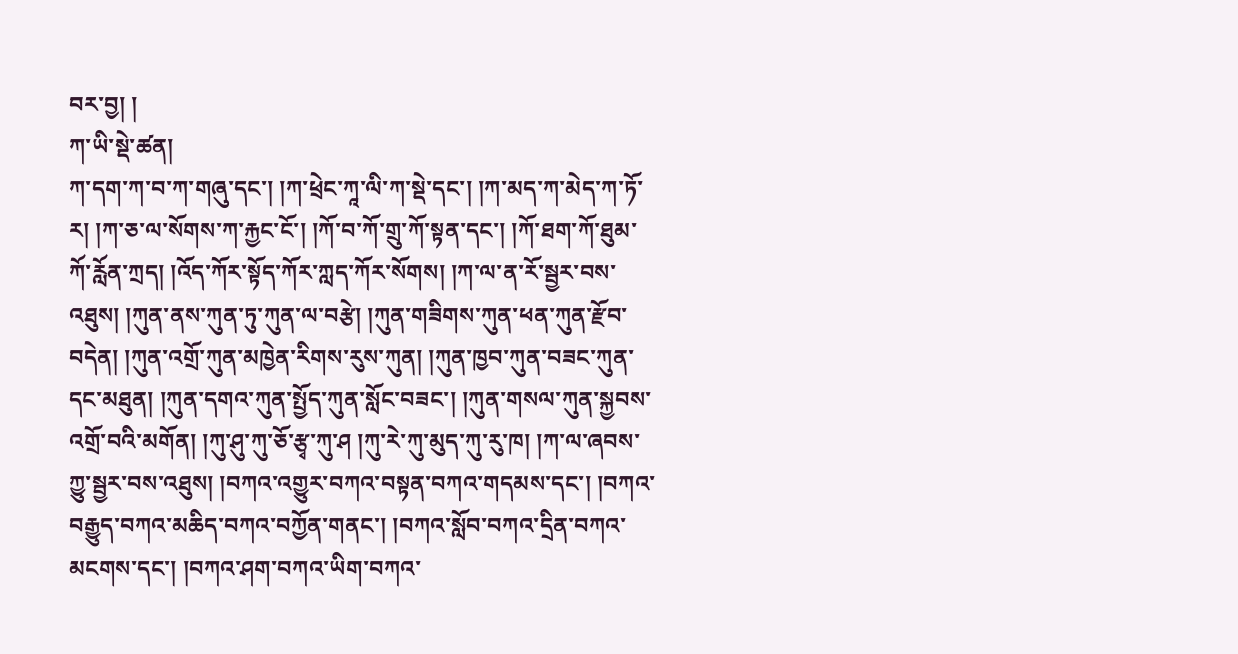བར་བྱ། །
ཀ་ཡི་སྡེ་ཚན།
ཀ་དག་ཀ་བ་ཀ་གཞུ་དང་། །ཀ་ཕྲེང་ཀཱ་ལི་ཀ་སྡེ་དང་། །ཀ་མད་ཀ་མེད་ཀ་ཏོ་ར། །ཀ་ཅ་ལ་སོགས་ཀ་རྐྱང་ངོ་། །ཀོ་བ་ཀོ་གྲུ་ཀོ་སྟན་དང་། །ཀོ་ཐག་ཀོ་ཐུམ་ཀོ་རློན་ཀྲད། །འོད་ཀོར་སྟོད་ཀོར་ཀླད་ཀོར་སོགས། །ཀ་ལ་ན་རོ་སྦྱར་བས་འཐུས། །ཀུན་ནས་ཀུན་ཏུ་ཀུན་ལ་བརྩེ། །ཀུན་གཟིགས་ཀུན་ཕན་ཀུན་རྫོབ་བདེན། །ཀུན་འགྲོ་ཀུན་མཁྱེན་རིགས་རུས་ཀུན། །ཀུན་ཁྱབ་ཀུན་བཟང་ཀུན་དང་མཐུན། །ཀུན་དགའ་ཀུན་སྤྱོད་ཀུན་སློང་བཟང་། །ཀུན་གསལ་ཀུན་སྐྱབས་འགྲོ་བའི་མགོན། །ཀུ་ཤུ་ཀུ་ཅོ་རྩྭ་ཀུ་ཤ །ཀུ་རེ་ཀུ་མུད་ཀུ་རུ་ཁ། །ཀ་ལ་ཞབས་ཀྱུ་སྦྱར་བས་འཐུས། །བཀའ་འགྱུར་བཀའ་བསྟན་བཀའ་གདམས་དང་། །བཀའ་བརྒྱུད་བཀའ་མཆིད་བཀའ་བཀྱོན་གནང་། །བཀའ་སློབ་བཀའ་དྲིན་བཀའ་མངགས་དང་། །བཀའ་ཤག་བཀའ་ཡིག་བཀའ་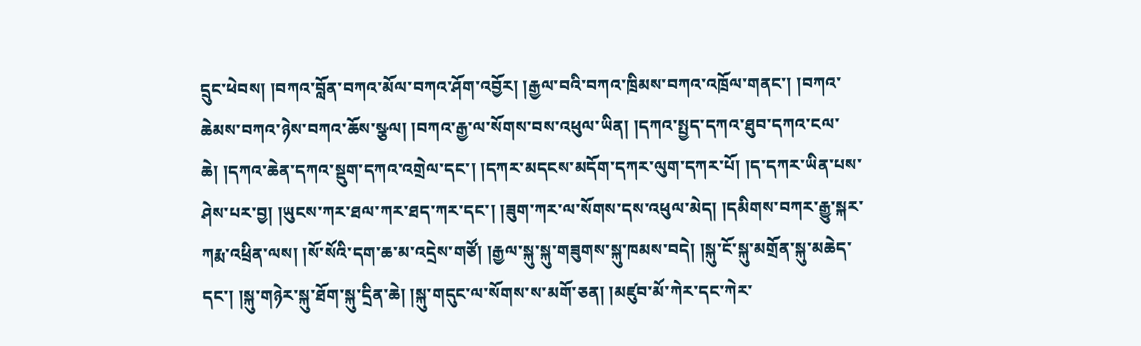དྲུང་ཕེབས། །བཀའ་བློན་བཀའ་མོལ་བཀའ་ཤོག་འབྱོར། །རྒྱལ་བའི་བཀའ་ཁྲིམས་བཀའ་འཁྲོལ་གནང་། །བཀའ་ཆེམས་བཀའ་ཉེས་བཀའ་ཆོས་སྩལ། །བཀའ་རྒྱ་ལ་སོགས་བས་འཕུལ་ཡིན། །དཀའ་སྤྱད་དཀའ་ཐུབ་དཀའ་ངལ་ཆེ། །དཀའ་ཆེན་དཀའ་སྡུག་དཀའ་འགྲེལ་དང་། །དཀར་མདངས་མདོག་དཀར་ལུག་དཀར་པོ། །ད་དཀར་ཡིན་པས་ཤེས་པར་བྱ། །ཡུངས་ཀར་ཐལ་ཀར་ཐད་ཀར་དང་། །ཟུག་ཀར་ལ་སོགས་དས་འཕུལ་མེད། །དམིགས་བཀར་རྒྱུ་སྐར་ཀརྨ་འཕྲིན་ལས། །སོ་སོའི་དག་ཆ་མ་འདྲེས་གཙོ། །རྒྱལ་སྐུ་སྐུ་གཟུགས་སྐུ་ཁམས་བདེ། །སྐུ་ངོ་སྐུ་མགྲོན་སྐུ་མཆེད་དང་། །སྐུ་གཉེར་སྐུ་ཐོག་སྐུ་དྲིན་ཆེ། །སྐུ་གདུང་ལ་སོགས་ས་མགོ་ཅན། །མཛུབ་མོ་ཀེར་དང་ཀེར་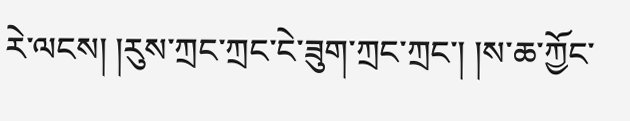རེ་ལངས། །རུས་ཀྲང་ཀྲང་ངེ་ཟུག་ཀྲང་ཀྲང་། །ས་ཆ་ཀྱོང་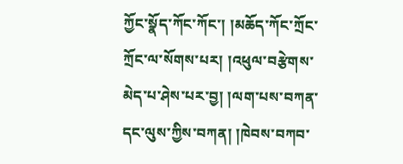ཀྱོང་སྣོད་ཀོང་ཀོང་། །མཆོད་ཀོང་ཀྲོང་ཀྲོང་ལ་སོགས་པར། །འཕུལ་བརྩེགས་མེད་པ་ཤེས་པར་བྱ། །ལག་པས་བཀན་དང་ལུས་ཀྱིས་བཀན། །ཁེབས་བཀབ་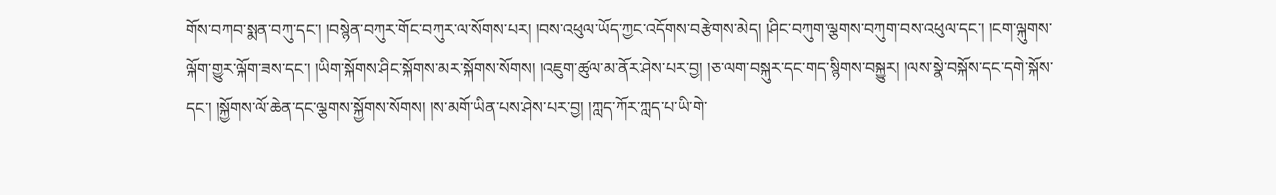གོས་བཀབ་སྨན་བཀུ་དང་། །བསྙེན་བཀུར་གོང་བཀུར་ལ་སོགས་པར། །བས་འཕུལ་ཡོད་ཀྱང་འདོགས་བརྩེགས་མེད། །ཤིང་བཀུག་ལྕགས་བཀུག་བས་འཕུལ་དང་། །ངག་ལྐུགས་ལྐོག་གྱུར་ལྐོག་ཟས་དང་། །ཡིག་སྐོགས་ཤིང་སྐོགས་མར་སྐོགས་སོགས། །འཇུག་ཚུལ་མ་ནོར་ཤེས་པར་བྱ། །ཅ་ལག་བསྐུར་དང་གད་སྙིགས་བསྐྱུར། །ལས་སྣེ་བསྐོས་དང་དགེ་སྐོས་དང་། །སྐྱོགས་ལོ་ཆེན་དང་ལྕགས་སྐྱོགས་སོགས། །ས་མགོ་ཡིན་པས་ཤེས་པར་བྱ། །ཀླད་ཀོར་ཀླད་པ་ཡི་གེ་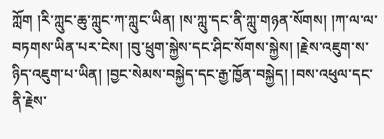ཀློག །རི་ཀླུང་ཆུ་ཀླུང་ཀ་ཀླུང་ཡིན། །ས་ཀླུ་དང་ནི་ཀླུ་གཉན་སོགས། །ཀ་ལ་ལ་བཏགས་ཡིན་པར་ངེས། །བུ་ཕྲུག་སྐྱེས་དང་ཤིང་སོགས་སྐྱེས། །རྗེས་འཇུག་ས་ཉིད་འཇུག་པ་ཡིན། །བྱང་སེམས་བསྐྱེད་དང་རྒྱ་ཁྱོན་བསྐྱེད། །བས་འཕུལ་དང་ནི་རྗེས་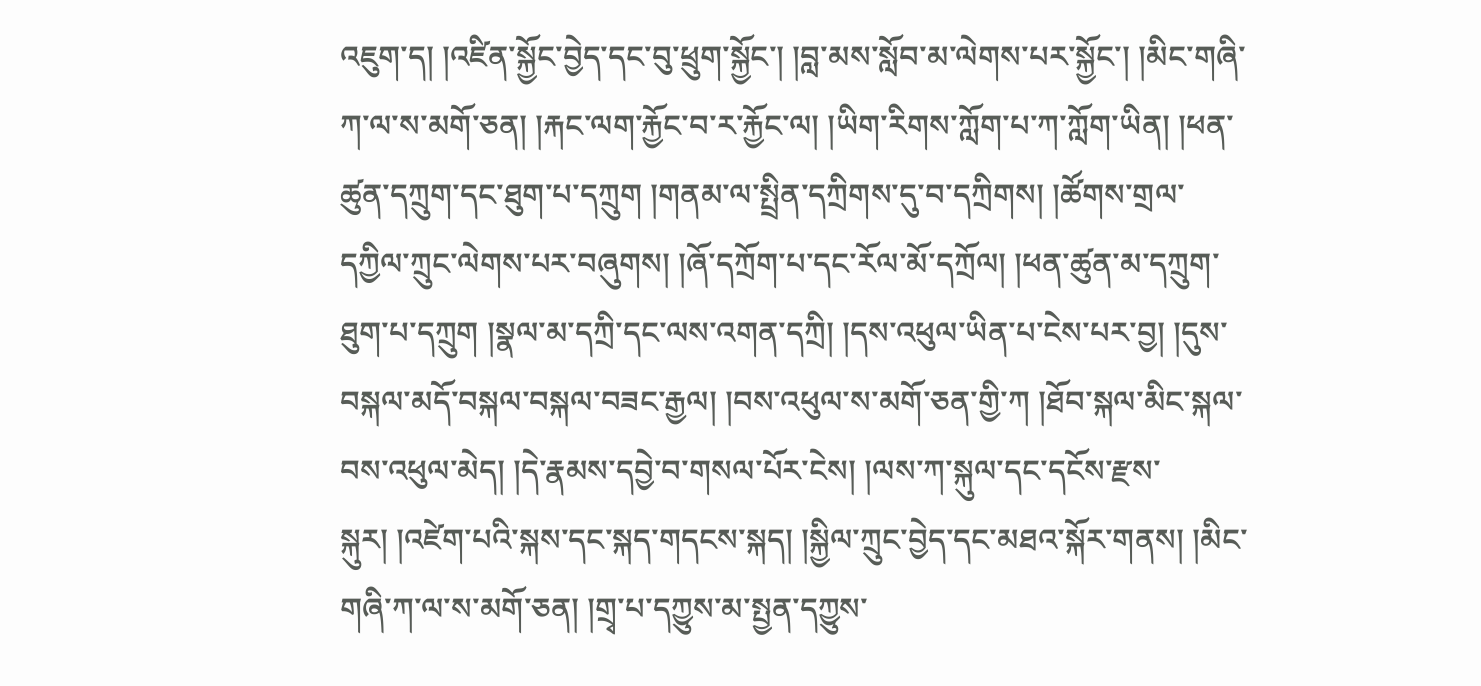འཇུག་ད། །འཛིན་སྐྱོང་བྱེད་དང་བུ་ཕྲུག་སྐྱོང་། །བླ་མས་སློབ་མ་ལེགས་པར་སྐྱོང་། །མིང་གཞི་ཀ་ལ་ས་མགོ་ཅན། །རྐང་ལག་རྐྱོང་བ་ར་རྐྱོང་ལ། །ཡིག་རིགས་ཀློག་པ་ཀ་ཀློག་ཡིན། །ཕན་ཚུན་དཀྲུག་དང་ཐུག་པ་དཀྲུག །གནམ་ལ་སྤྲིན་དཀྲིགས་དུ་བ་དཀྲིགས། །ཚོགས་གྲལ་དཀྱིལ་ཀྲུང་ལེགས་པར་བཞུགས། །ཞོ་དཀྲོག་པ་དང་རོལ་མོ་དཀྲོལ། །ཕན་ཚུན་མ་དཀྲུག་ཐུག་པ་དཀྲུག །སྣལ་མ་དཀྲི་དང་ལས་འགན་དཀྲི། །དས་འཕུལ་ཡིན་པ་ངེས་པར་བྱ། །དུས་བསྐལ་མདོ་བསྐལ་བསྐལ་བཟང་རྒྱལ། །བས་འཕུལ་ས་མགོ་ཅན་གྱི་ཀ །ཐོབ་སྐལ་མིང་སྐལ་བས་འཕུལ་མེད། །དེ་རྣམས་དབྱེ་བ་གསལ་པོར་ངེས། །ལས་ཀ་སྐུལ་དང་དངོས་རྫས་སྐུར། །འཛེག་པའི་སྐས་དང་སྐད་གདངས་སྐད། །སྐྱིལ་ཀྲུང་བྱེད་དང་མཐའ་སྐོར་གནས། །མིང་གཞི་ཀ་ལ་ས་མགོ་ཅན། །གྲྭ་པ་དཀྱུས་མ་སྤྱན་དཀྱུས་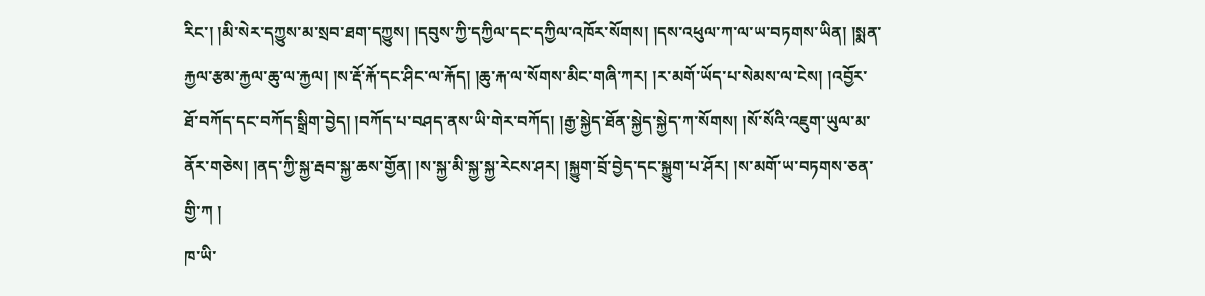རིང་། །མི་སེར་དཀྱུས་མ་སྲབ་ཐག་དཀྱུས། །དབུས་ཀྱི་དཀྱིལ་དང་དཀྱིལ་འཁོར་སོགས། །དས་འཕུལ་ཀ་ལ་ཡ་བཏགས་ཡིན། །སྨན་རྐྱལ་རྩམ་རྐྱལ་ཆུ་ལ་རྐྱལ། །ས་རྡོ་རྐོ་དང་ཤིང་ལ་རྐོད། །ཆུ་རྐ་ལ་སོགས་མིང་གཞི་ཀར། །ར་མགོ་ཡོད་པ་སེམས་ལ་ངེས། །འབྱོར་ཐོ་བཀོད་དང་བཀོད་སྒྲིག་བྱེད། །བཀོད་པ་བཤད་ནས་ཡི་གེར་བཀོད། །རྒྱ་སྐྱེད་ཐོན་སྐྱེད་སྐྱེད་ཀ་སོགས། །སོ་སོའི་འཇུག་ཡུལ་མ་ནོར་གཅེས། །ནད་ཀྱི་སྐྱ་རྦབ་སྐྱ་ཆས་གྱོན། །ས་སྐྱ་མི་སྐྱ་སྐྱ་རེངས་ཤར། །སྐྱུག་བྲོ་བྱེད་དང་སྐྱུག་པ་ཤོར། །ས་མགོ་ཡ་བཏགས་ཅན་གྱི་ཀ །
ཁ་ཡི་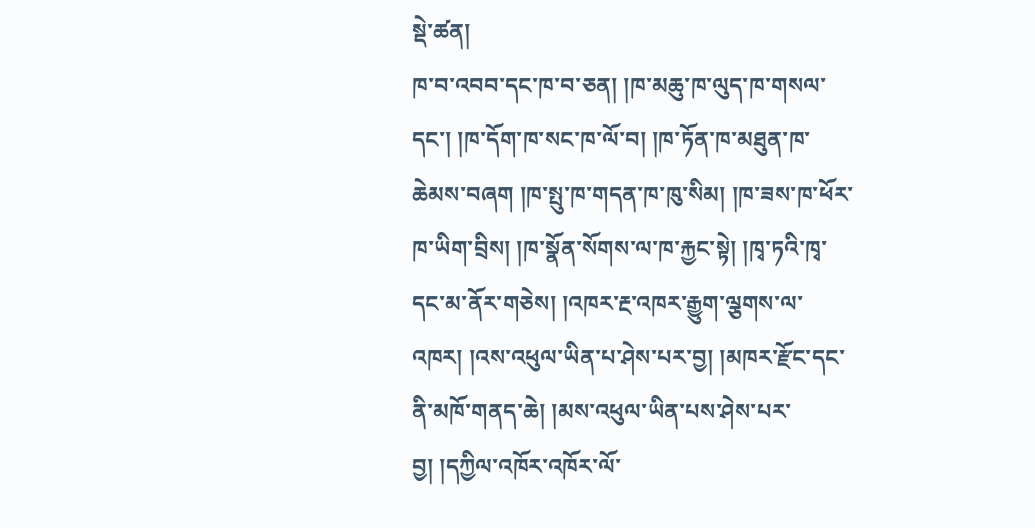སྡེ་ཚན།
ཁ་བ་འབབ་དང་ཁ་བ་ཅན། །ཁ་མཆུ་ཁ་ལུད་ཁ་གསལ་དང་། །ཁ་དོག་ཁ་སང་ཁ་ལོ་བ། །ཁ་ཏོན་ཁ་མཐུན་ཁ་ཆེམས་བཞག །ཁ་སྤུ་ཁ་གདན་ཁ་ཁུ་སིམ། །ཁ་ཟས་ཁ་ཕོར་ཁ་ཡིག་བྲིས། །ཁ་སྣོན་སོགས་ལ་ཁ་རྐྱང་སྟེ། །ཁྭ་ཏའི་ཁྭ་དང་མ་ནོར་གཅེས། །འཁར་རྔ་འཁར་རྒྱུག་ལྕགས་ལ་འཁར། །འས་འཕུལ་ཡིན་པ་ཤེས་པར་བྱ། །མཁར་རྫོང་དང་ནི་མཁོ་གནད་ཆེ། །མས་འཕུལ་ཡིན་པས་ཤེས་པར་བྱ། །དཀྱིལ་འཁོར་འཁོར་ལོ་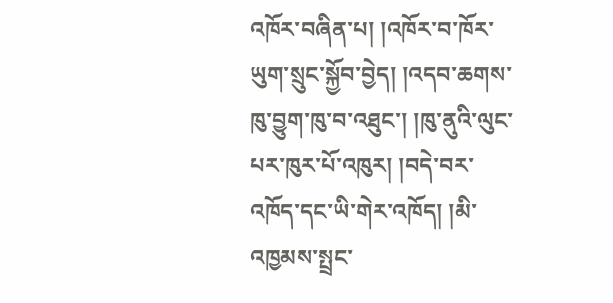འཁོར་བཞིན་པ། །འཁོར་བ་ཁོར་ཡུག་སྲུང་སྐྱོབ་བྱེད། །འདབ་ཆགས་ཁུ་བྱུག་ཁུ་བ་འཐུང་། །ཁུ་ནུའི་ལུང་པར་ཁུར་པོ་འཁུར། །བདེ་བར་འཁོད་དང་ཡི་གེར་འཁོད། །མི་འཁྱམས་སྤྲང་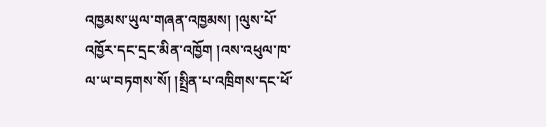འཁྱམས་ཡུལ་གཞན་འཁྱམས། །ལུས་པོ་འཁྱོར་དང་དྲང་མིན་འཁྱོག །འས་འཕུལ་ཁ་ལ་ཡ་བཏགས་སོ། །སྤྲིན་པ་འཁྲིགས་དང་ཕོ་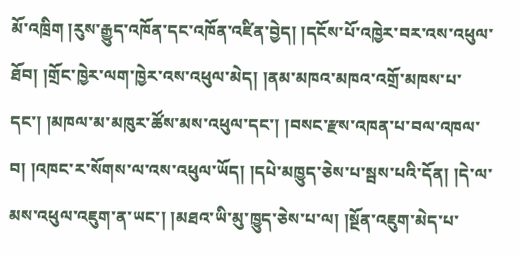མོ་འཁྲིག །རུས་རྒྱུད་འཁོན་དང་འཁོན་འཛིན་བྱེད། །དངོས་པོ་འཁྱེར་བར་འས་འཕུལ་ཐོབ། །གྲོང་ཁྱེར་ལག་ཁྱེར་འས་འཕུལ་མེད། །ནམ་མཁའ་མཁའ་འགྲོ་མཁས་པ་དང་། །མཁལ་མ་མཁུར་ཚོས་མས་འཕུལ་དང་། །བསང་རྫས་འཁན་པ་བལ་འཁལ་བ། །འཁང་ར་སོགས་ལ་འས་འཕུལ་ཡོད། །དཔེ་མཁྱུད་ཅེས་པ་སྦས་པའི་དོན། །དེ་ལ་མས་འཕུལ་འཇུག་ན་ཡང་། །མཐའ་ཡི་མུ་ཁྱུད་ཅེས་པ་ལ། །སྔོན་འཇུག་མེད་པ་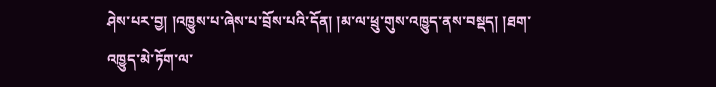ཤེས་པར་བྱ། །འཁྱུས་པ་ཞེས་པ་བྲོས་པའི་དོན། །མ་ལ་ཕྲུ་གུས་འཁྱུད་ནས་བསྡད། །ཐག་འཁྱུད་མེ་ཏོག་ལ་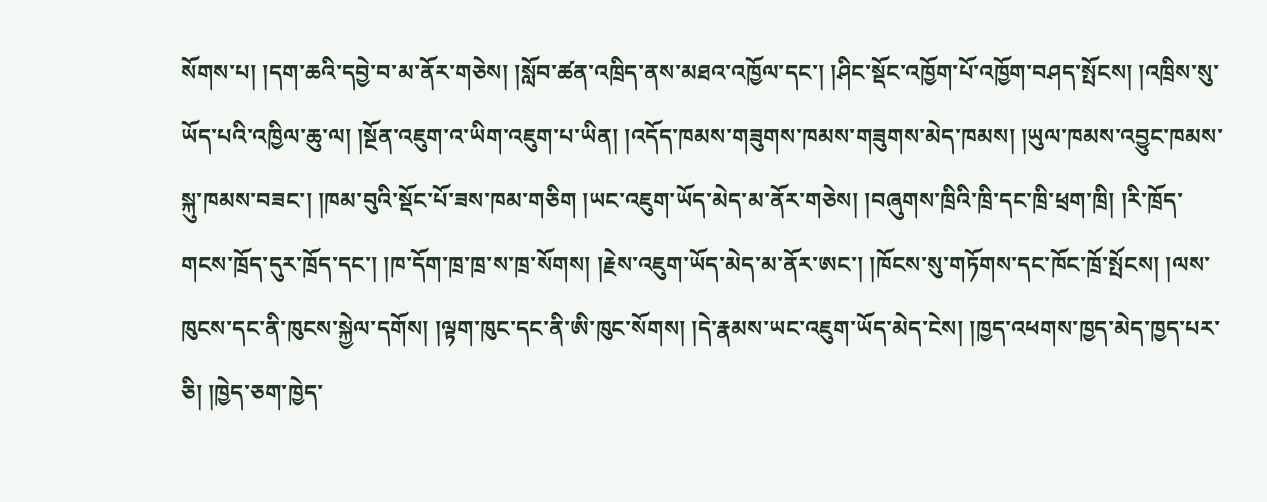སོགས་པ། །དག་ཆའི་དབྱེ་བ་མ་ནོར་གཅེས། །སློབ་ཚན་འཁྲིད་ནས་མཐའ་འཁྱོལ་དང་། །ཤིང་སྡོང་འཁྱོག་པོ་འཁྱོག་བཤད་སྤོངས། །འཁྲིས་སུ་ཡོད་པའི་འཁྱིལ་ཆུ་ལ། །སྔོན་འཇུག་འ་ཡིག་འཇུག་པ་ཡིན། །འདོད་ཁམས་གཟུགས་ཁམས་གཟུགས་མེད་ཁམས། །ཡུལ་ཁམས་འབྱུང་ཁམས་སྐུ་ཁམས་བཟང་། །ཁམ་བུའི་སྡོང་པོ་ཟས་ཁམ་གཅིག །ཡང་འཇུག་ཡོད་མེད་མ་ནོར་གཅེས། །བཞུགས་ཁྲིའི་ཁྲི་དང་ཁྲི་ཕྲག་ཁྲི། །རི་ཁྲོད་གངས་ཁྲོད་དུར་ཁྲོད་དང་། །ཁ་དོག་ཁྲ་ཁྲ་ས་ཁྲ་སོགས། །རྗེས་འཇུག་ཡོད་མེད་མ་ནོར་ཨང་། །ཁོངས་སུ་གཏོགས་དང་ཁོང་ཁྲོ་སྤོངས། །ལས་ཁུངས་དང་ནི་ཁུངས་སྐྱེལ་དགོས། །ལྟག་ཁུང་དང་ནི་ཨི་ཁུང་སོགས། །དེ་རྣམས་ཡང་འཇུག་ཡོད་མེད་ངེས། །ཁྱད་འཕགས་ཁྱད་མེད་ཁྱད་པར་ཅི། །ཁྱེད་ཅག་ཁྱེད་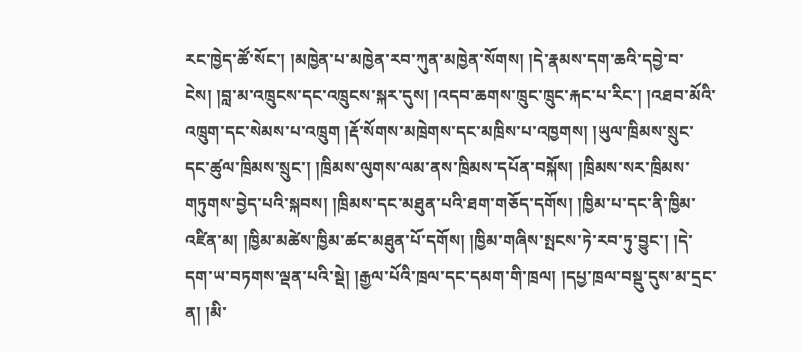རང་ཁྱེད་ཚོ་སོང་། །མཁྱེན་པ་མཁྱེན་རབ་ཀུན་མཁྱེན་སོགས། །དེ་རྣམས་དག་ཆའི་དབྱེ་བ་ངེས། །བླ་མ་འཁྲུངས་དང་འཁྲུངས་སྐར་དུས། །འདབ་ཆགས་ཁྲུང་ཁྲུང་རྐང་པ་རིང་། །འཐབ་མོའི་འཁྲུག་དང་སེམས་པ་འཁྲུག །རྡོ་སོགས་མཁྲེགས་དང་མཁྲིས་པ་འཁྱགས། །ཡུལ་ཁྲིམས་སྲུང་དང་ཚུལ་ཁྲིམས་སྲུང་། །ཁྲིམས་ལུགས་ལམ་ནས་ཁྲིམས་དཔོན་བསྐོས། །ཁྲིམས་སར་ཁྲིམས་གཏུགས་བྱེད་པའི་སྐབས། །ཁྲིམས་དང་མཐུན་པའི་ཐག་གཅོད་དགོས། །ཁྱིམ་པ་དང་ནི་ཁྱིམ་འཛིན་མ། །ཁྱིམ་མཚེས་ཁྱིམ་ཚང་མཐུན་པོ་དགོས། །ཁྱིམ་གཞིས་སྤངས་ཏེ་རབ་ཏུ་བྱུང་། །དེ་དག་ཡ་བཏགས་ལྡན་པའི་སྡེ། །རྒྱལ་པོའི་ཁྲལ་དང་དམག་གི་ཁྲལ། །དཔྱ་ཁྲལ་བསྡུ་དུས་མ་དྲང་ན། །མི་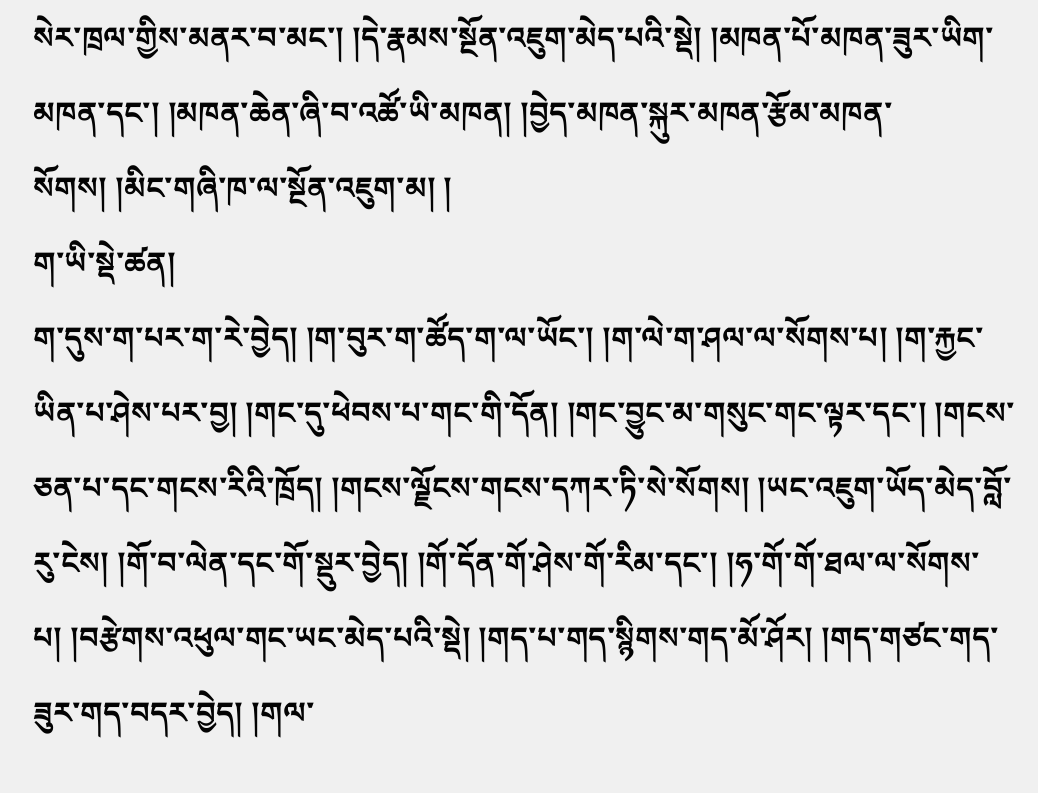སེར་ཁྲལ་གྱིས་མནར་བ་མང་། །དེ་རྣམས་སྔོན་འཇུག་མེད་པའི་སྡེ། །མཁན་པོ་མཁན་ཟུར་ཡིག་མཁན་དང་། །མཁན་ཆེན་ཞི་བ་འཚོ་ཡི་མཁན། །བྱེད་མཁན་སྐུར་མཁན་རྩོམ་མཁན་སོགས། །མིང་གཞི་ཁ་ལ་སྔོན་འཇུག་མ། །
ག་ཡི་སྡེ་ཚན།
ག་དུས་ག་པར་ག་རེ་བྱེད། །ག་བུར་ག་ཚོད་ག་ལ་ཡོང་། །ག་ལེ་ག་ཤལ་ལ་སོགས་པ། །ག་རྐྱང་ཡིན་པ་ཤེས་པར་བྱ། །གང་དུ་ཕེབས་པ་གང་གི་དོན། །གང་བྱུང་མ་གསུང་གང་ལྟར་དང་། །གངས་ཅན་པ་དང་གངས་རིའི་ཁྲོད། །གངས་ལྗོངས་གངས་དཀར་ཏི་སེ་སོགས། །ཡང་འཇུག་ཡོད་མེད་བློ་རུ་ངེས། །གོ་བ་ལེན་དང་གོ་སྡུར་བྱེད། །གོ་དོན་གོ་ཤེས་གོ་རིམ་དང་། །ཧ་གོ་གོ་ཐལ་ལ་སོགས་པ། །བརྩེགས་འཕུལ་གང་ཡང་མེད་པའི་སྡེ། །གད་པ་གད་སྙིགས་གད་མོ་ཤོར། །གད་གཙང་གད་ཟུར་གད་བདར་བྱེད། །གལ་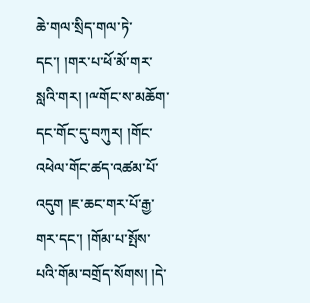ཆེ་གལ་སྲིད་གལ་ཏེ་དང་། །གར་པ་ཕོ་མོ་གར་སླའི་གར། །ྋགོང་ས་མཆོག་དང་གོང་དུ་བཀུར། །གོང་འཕེལ་གོང་ཚད་འཚམ་པོ་འདུག །ཇ་ཆང་གར་པོ་རྒྱ་གར་དང་། །གོམ་པ་སྤོས་པའི་གོམ་བགྲོད་སོགས། །དེ་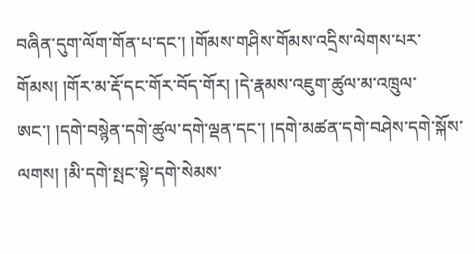བཞིན་དུག་ལོག་གོན་པ་དང་། །གོམས་གཤིས་གོམས་འདྲིས་ལེགས་པར་གོམས། །གོར་མ་རྡོ་དང་གོར་བོད་གོར། །དེ་རྣམས་འཇུག་ཚུལ་མ་འཁྲུལ་ཨང་། །དགེ་བསྙེན་དགེ་ཚུལ་དགེ་ལྡན་དང་། །དགེ་མཚན་དགེ་བཤེས་དགེ་སྐོས་ལགས། །མི་དགེ་སྤང་སྟེ་དགེ་སེམས་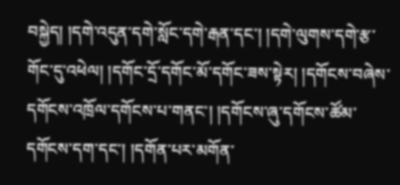བསྐྱེད། །དགེ་འདུན་དགེ་སློང་དགེ་རྒན་དང་། །དགེ་ལུགས་དགེ་རྩ་གོང་དུ་འཕེལ། །དགོང་དྲོ་དགོང་མོ་དགོང་ཟས་སྟེར། །དགོངས་བཞེས་དགོངས་འཁྲོལ་དགོངས་པ་གནང་། །དགོངས་ཞུ་དགོངས་ཚོམ་དགོངས་དག་དང་། །དགོན་པར་མགོན་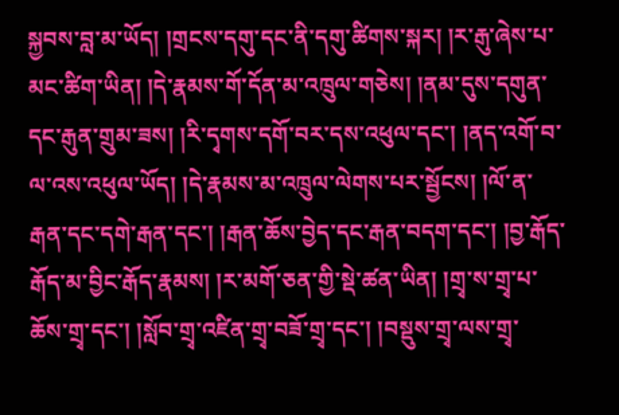སྐྱབས་བླ་མ་ཡོད། །གྲངས་དགུ་དང་ནི་དགུ་ཚིགས་སྐར། །ར་རྒུ་ཞེས་པ་མང་ཚིག་ཡིན། །དེ་རྣམས་གོ་དོན་མ་འཁྲུལ་གཅེས། །ནམ་དུས་དགུན་དང་རྒུན་གྲུམ་ཟས། །རི་དྭགས་དགོ་བར་དས་འཕུལ་དང་། །ནད་འགོ་བ་ལ་འས་འཕུལ་ཡོད། །དེ་རྣམས་མ་འཁྲུལ་ལེགས་པར་སྦྱོངས། །ལོ་ན་རྒན་དང་དགེ་རྒན་དང་། །རྒན་ཆོས་བྱེད་དང་རྒན་བདག་དང་། །བྱ་རྒོད་རྒོད་མ་བྱིང་རྒོད་རྣམས། །ར་མགོ་ཅན་གྱི་སྡེ་ཚན་ཡིན། །གྲྭ་ས་གྲྭ་པ་ཆོས་གྲྭ་དང་། །སློབ་གྲྭ་འཛིན་གྲྭ་བཟོ་གྲྭ་དང་། །བསྡུས་གྲྭ་ལས་གྲྭ་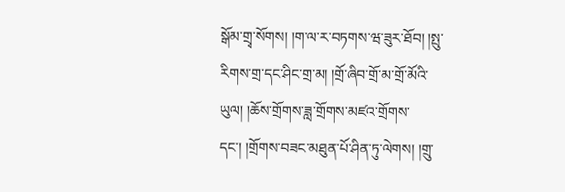སྒོམ་གྲྭ་སོགས། །ག་ལ་ར་བཏགས་ཝ་ཟུར་ཐོབ། །སྤུ་རིགས་གྲ་དང་ཤིང་གྲ་མ། །གྲོ་ཞིབ་གྲོ་མ་གྲོ་མོའི་ཡུལ། །ཆོས་གྲོགས་ཟླ་གྲོགས་མཛའ་གྲོགས་དང་། །གྲོགས་བཟང་མཐུན་པོ་ཤིན་ཏུ་ལེགས། །གྲུ་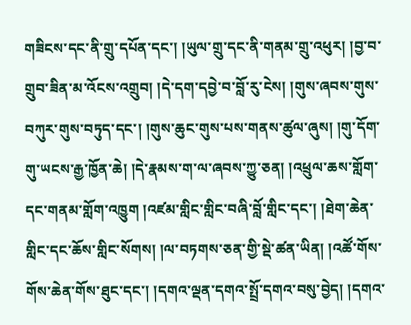གཟིངས་དང་ནི་གྲུ་དཔོན་དང་། །ཡུལ་གྲུ་དང་ནི་གནམ་གྲུ་འཕུར། །བྱ་བ་གྲུབ་ཟིན་མ་འོངས་འགྲུབ། །དེ་དག་དབྱེ་བ་བློ་རུ་ངེས། །གུས་ཞབས་གུས་བཀུར་གུས་བཏུད་དང་། །གུས་ཆུང་གུས་པས་གནས་ཚུལ་ཞུས། །གུ་དོག་གུ་ཡངས་རྒྱ་ཁྱོན་ཆེ། །དེ་རྣམས་ག་ལ་ཞབས་ཀྱུ་ཅན། །འཕྲུལ་ཆས་གློག་དང་གནམ་གློག་འཁྱུག །འཛམ་གླིང་གླིང་བཞི་བློ་གླིང་དང་། །ཐེག་ཆེན་གླིང་དང་ཆོས་གླིང་སོགས། །ལ་བཏགས་ཅན་གྱི་སྡེ་ཚན་ཡིན། །འཚོ་གོས་གོས་ཆེན་གོས་ཐུང་དང་། །དགའ་ལྡན་དགའ་སྤྲོ་དགའ་བསུ་བྱེད། །དགའ་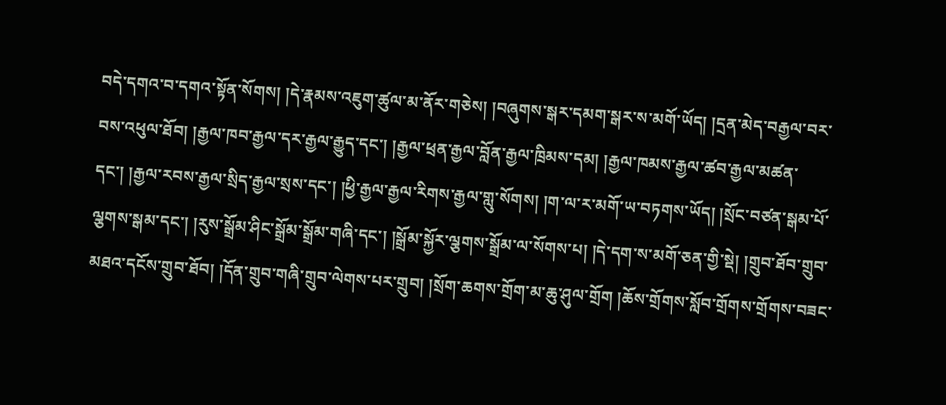བདེ་དགའ་བ་དགའ་སྟོན་སོགས། །དེ་རྣམས་འཇུག་ཚུལ་མ་ནོར་གཅེས། །བཞུགས་སྒར་དམག་སྒར་ས་མགོ་ཡོད། །དྲན་མེད་བརྒྱལ་བར་བས་འཕུལ་ཐོབ། །རྒྱལ་ཁབ་རྒྱལ་དར་རྒྱལ་རྒྱུད་དང་། །རྒྱལ་ཕྲན་རྒྱལ་བློན་རྒྱལ་ཁྲིམས་དམ། །རྒྱལ་ཁམས་རྒྱལ་ཚབ་རྒྱལ་མཚན་དང་། །རྒྱལ་རབས་རྒྱལ་སྲིད་རྒྱལ་སྲས་དང་། །ཕྱི་རྒྱལ་རྒྱལ་རིགས་རྒྱལ་གླུ་སོགས། །ག་ལ་ར་མགོ་ཡ་བཏགས་ཡོད། །སྲོང་བཙན་སྒམ་པོ་ལྕགས་སྒམ་དང་། །རུས་སྒྲོམ་ཤིང་སྒྲོམ་སྒྲོམ་གཞི་དང་། །སྒྲོམ་སྐྱོར་ལྕགས་སྒྲོམ་ལ་སོགས་པ། །དེ་དག་ས་མགོ་ཅན་གྱི་སྡེ། །གྲུབ་ཐོབ་གྲུབ་མཐའ་དངོས་གྲུབ་ཐོབ། །དོན་གྲུབ་གཞི་གྲུབ་ལེགས་པར་གྲུབ། །སྲོག་ཆགས་གྲོག་མ་ཆུ་ཤུལ་གྲོག །ཆོས་གྲོགས་སློབ་གྲོགས་གྲོགས་བཟང་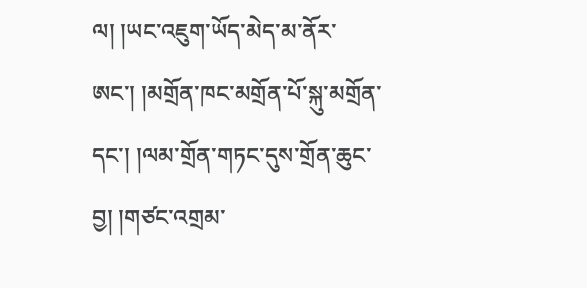ལ། །ཡང་འཇུག་ཡོད་མེད་མ་ནོར་ཨང་། །མགྲོན་ཁང་མགྲོན་པོ་སྐུ་མགྲོན་དང་། །ལམ་གྲོན་གཏང་དུས་གྲོན་ཆུང་བྱ། །གཙང་འགྲམ་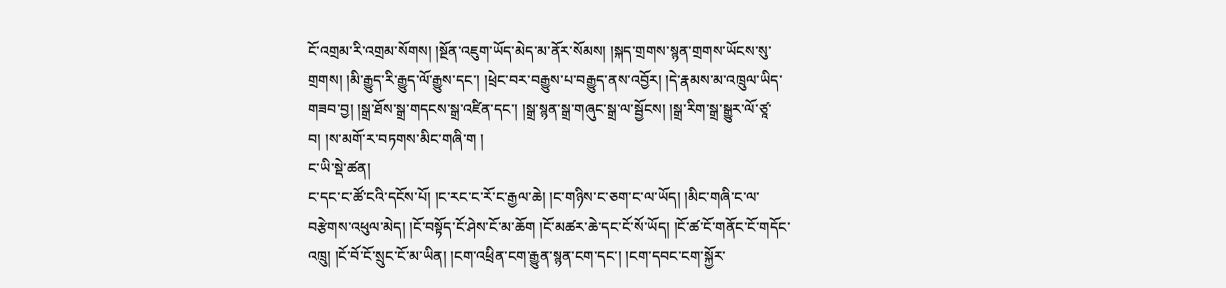ངོ་འགྲམ་རི་འགྲམ་སོགས། །སྔོན་འཇུག་ཡོད་མེད་མ་ནོར་སོམས། །སྐད་གྲགས་སྙན་གྲགས་ཡོངས་སུ་གྲགས། །མི་རྒྱུད་རི་རྒྱུད་ལོ་རྒྱུས་དང་། །ཕྲེང་བར་བརྒྱུས་པ་བརྒྱུད་ནས་འབྱོར། །དེ་རྣམས་མ་འཁྲུལ་ཡིད་གཟབ་བྱ། །སྒྲ་ཐོས་སྒྲ་གདངས་སྒྲ་འཛིན་དང་། །སྒྲ་སྙན་སྒྲ་གཞུང་སྒྲ་ལ་སྦྱོངས། །སྒྲ་རིག་སྒྲ་སྒྱུར་ལོ་ཙཱ་བ། །ས་མགོ་ར་བཏགས་མིང་གཞི་ག །
ང་ཡི་སྡེ་ཚན།
ང་དང་ང་ཚོ་ངའི་དངོས་པོ། །ང་རང་ང་རོ་ང་རྒྱལ་ཆེ། །ང་གཉིས་ང་ཅག་ང་ལ་ཡོད། །མིང་གཞི་ང་ལ་བརྩེགས་འཕུལ་མེད། །ངོ་བསྟོད་ངོ་ཤེས་ངོ་མ་ཆོག །ངོ་མཚར་ཆེ་དང་ངོ་སོ་ཡོད། །ངོ་ཚ་ངོ་གནོང་ངོ་གདོང་འཁྲུ། །ངོ་བོ་ངོ་སྲུང་ངོ་མ་ཡིན། །ངག་འཕྲིན་ངག་རྒྱུན་སྙན་ངག་དང་། །ངག་དབང་ངག་སྐྱོར་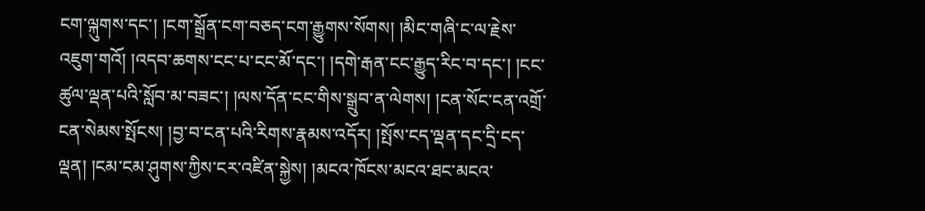ངག་ལྐུགས་དང་། །ངག་སྒྲོན་ངག་བཅད་ངག་རྒྱུགས་སོགས། །མིང་གཞི་ང་ལ་རྗེས་འཇུག་གའོ། །འདབ་ཆགས་ངང་པ་ངང་མོ་དང་། །དགེ་རྒན་ངང་རྒྱུད་རིང་བ་དང་། །ངང་ཚུལ་ལྡན་པའི་སློབ་མ་བཟང་། །ལས་དོན་ངང་གིས་སྒྲུབ་ན་ལེགས། །ངན་སོང་ངན་འགྲོ་ངན་སེམས་སྤོངས། །བྱ་བ་ངན་པའི་རིགས་རྣམས་འདོར། །སྤོས་ངད་ལྡན་དང་དྲི་ངད་ལྡན། །ངམ་ངམ་ཤུགས་ཀྱིས་ངར་འཛིན་སྐྱེས། །མངའ་ཁོངས་མངའ་ཐང་མངའ་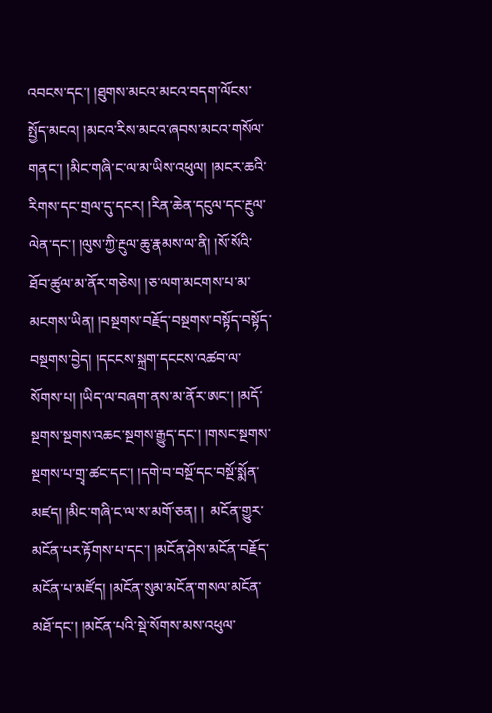འབངས་དང་། །ཐུགས་མངའ་མངའ་བདག་ལོངས་སྤྱོད་མངའ། །མངའ་རིས་མངའ་ཞབས་མངའ་གསོལ་གནང་། །མིང་གཞི་ང་ལ་མ་ཡིས་འཕུལ། །མངར་ཆའི་རིགས་དང་གྲལ་དུ་དངར། །རིན་ཆེན་དངུལ་དང་རྔུལ་ལེན་དང་། །ལུས་ཀྱི་རྔུལ་ཆུ་རྣམས་ལ་ནི། །སོ་སོའི་ཐོབ་ཚུལ་མ་ནོར་གཅེས། །ཅ་ལག་མངགས་པ་མ་མངགས་ཡིན། །བསྔགས་བརྗོད་བསྔགས་བསྟོད་བསྟོད་བསྔགས་བྱེད། །དངངས་སྐྲག་དངངས་འཚབ་ལ་སོགས་པ། །ཡིད་ལ་བཞག་ནས་མ་ནོར་ཨང་། །མདོ་སྔགས་སྔགས་འཆང་སྔགས་རྒྱུད་དང་། །གསང་སྔགས་སྔགས་པ་གྲྭ་ཚང་དང་། །དགེ་བ་བསྔོ་དང་བསྔོ་སྨོན་མཛད། །མིང་གཞི་ང་ལ་ས་མགོ་ཅན། །  མངོན་གྱུར་མངོན་པར་རྟོགས་པ་དང་། །མངོན་ཤེས་མངོན་བརྗོད་མངོན་པ་མཛོད། །མངོན་སུམ་མངོན་གསལ་མངོན་མཐོ་དང་། །མངོན་པའི་སྡེ་སོགས་མས་འཕུལ་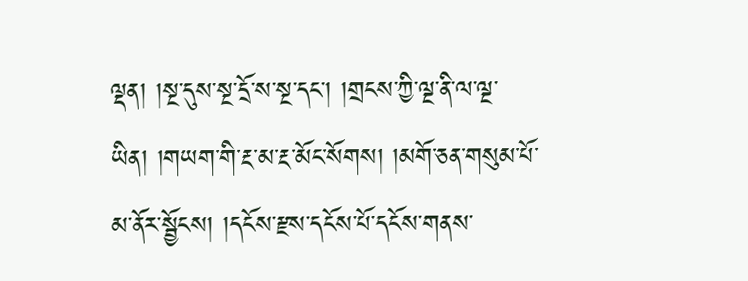ལྡན། །སྔ་དུས་སྔ་དྲོ་ས་སྔ་དང་། །གྲངས་ཀྱི་ལྔ་ནི་ལ་ལྔ་ཡིན། །གཡག་གི་རྔ་མ་རྔ་མོང་སོགས། །མགོ་ཅན་གསུམ་པོ་མ་ནོར་སྦྱོངས། །དངོས་རྫས་དངོས་པོ་དངོས་གནས་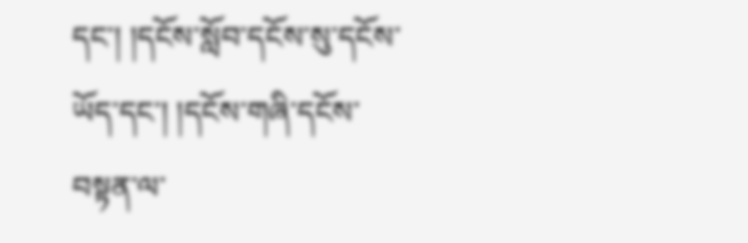དང་། །དངོས་སློབ་དངོས་སུ་དངོས་ཡོད་དང་། །དངོས་གཞི་དངོས་བསྟན་ལ་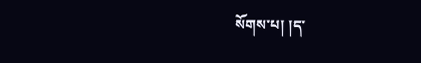སོགས་པ། །ད་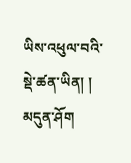ཡིས་འཕུལ་བའི་སྡེ་ཚན་ཡིན། །
མདུན་ཤོག